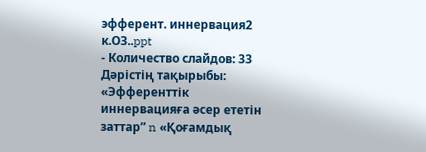эфферент. иннервация2 к.ОЗ..ppt
- Количество слайдов: 33
Дәрістің тақырыбы: «Эфференттік иннервацияға әсер ететін заттар” n «Қоғамдық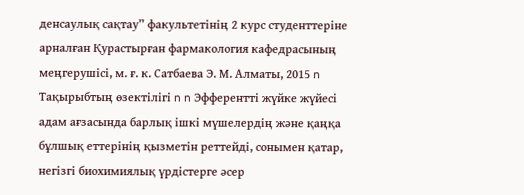денсаулық сақтау” факультетінің 2 курс студенттеріне арналған Қурастырған фармакология кафедрасының меңгерушісі, м. ғ. к. Сатбаева Э. М. Алматы, 2015 n
Тақырыбтың өзектілігі n n Эфферентті жүйке жүйесі адам ағзасында барлық ішкі мүшелердің және қаңқа бұлшық еттерінің қызметін реттейді, сонымен қатар, негізгі биохимиялық үрдістерге әсер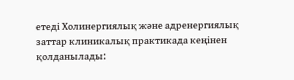етеді Холинергиялық және адренергиялық заттар клиникалық практикада кеңінен қолданылады: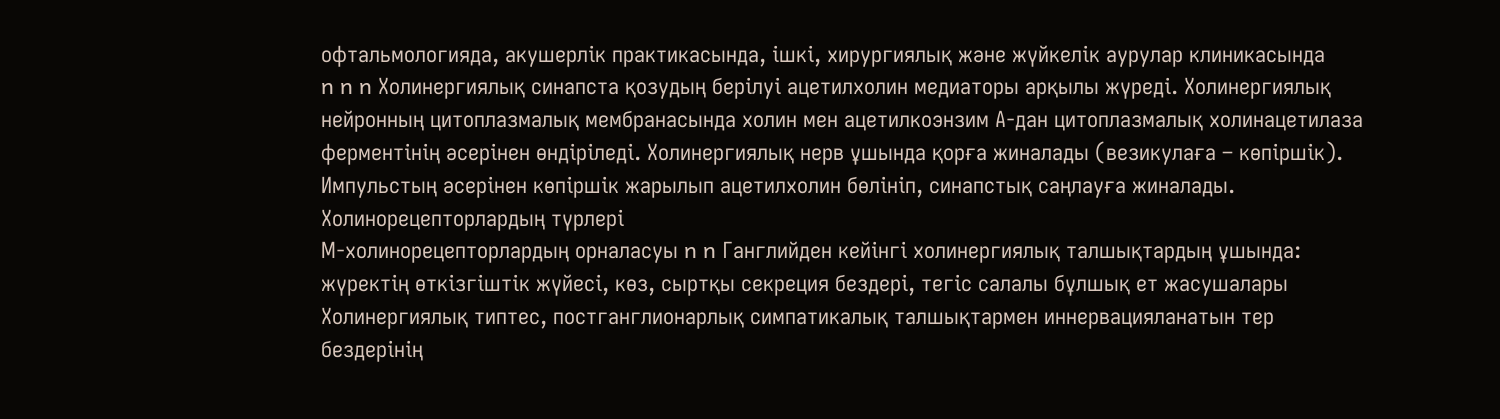офтальмологияда, акушерлік практикасында, ішкі, хирургиялық және жүйкелік аурулар клиникасында
n n n Холинергиялық синапста қозудың берілуі ацетилхолин медиаторы арқылы жүреді. Холинергиялық нейронның цитоплазмалық мембранасында холин мен ацетилкоэнзим А-дан цитоплазмалық холинацетилаза ферментінің әсерінен өндіріледі. Холинергиялық нерв ұшында қорға жиналады (везикулаға – көпіршік). Импульстың әсерінен көпіршік жарылып ацетилхолин бөлініп, синапстық саңлауға жиналады.
Холинорецепторлардың түрлері
М-холинорецепторлардың орналасуы n n Ганглийден кейінгі холинергиялық талшықтардың ұшында: жүректің өткізгіштік жүйесі, көз, сыртқы секреция бездері, тегіс салалы бұлшық ет жасушалары Холинергиялық типтес, постганглионарлық симпатикалық талшықтармен иннервацияланатын тер бездерінің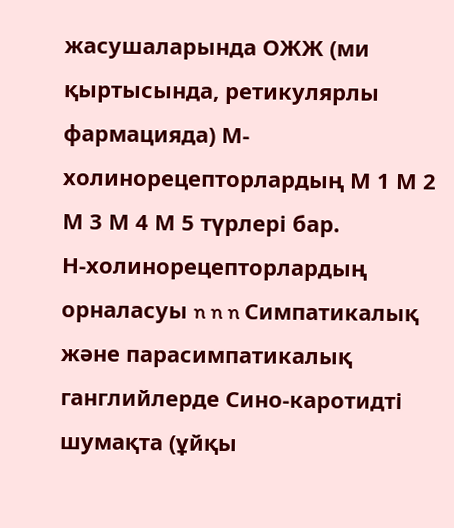жасушаларында ОЖЖ (ми қыртысында, ретикулярлы фармацияда) М-холинорецепторлардың М 1 М 2 М 3 М 4 М 5 түрлері бар.
Н-холинорецепторлардың орналасуы n n n Симпатикалық және парасимпатикалық ганглийлерде Сино-каротидті шумақта (ұйқы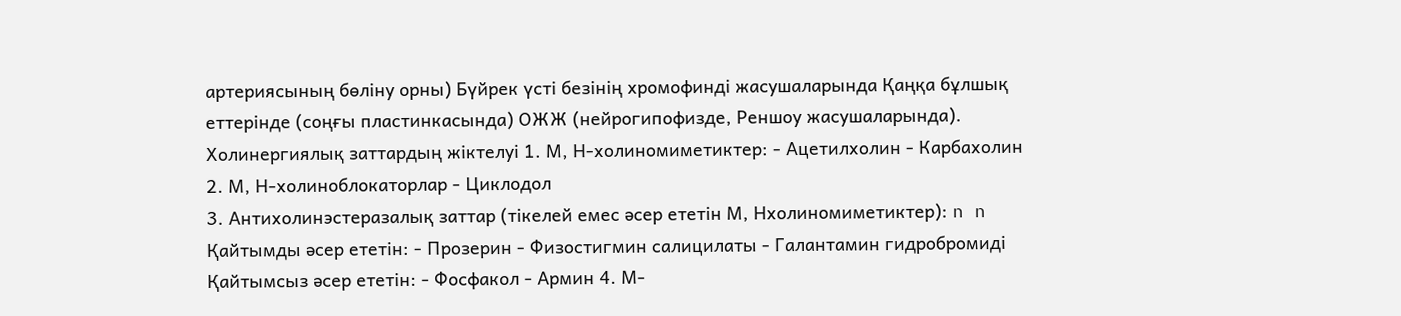артериясының бөліну орны) Бүйрек үсті безінің хромофинді жасушаларында Қаңқа бұлшық еттерінде (соңғы пластинкасында) ОЖЖ (нейрогипофизде, Реншоу жасушаларында).
Холинергиялық заттардың жіктелуі 1. М, Н-холиномиметиктер: - Ацетилхолин - Карбахолин 2. М, Н-холиноблокаторлар - Циклодол
3. Антихолинэстеразалық заттар (тікелей емес әсер ететін М, Нхолиномиметиктер): n n Қайтымды әсер ететін: - Прозерин - Физостигмин салицилаты - Галантамин гидробромиді Қайтымсыз әсер ететін: - Фосфакол - Армин 4. М-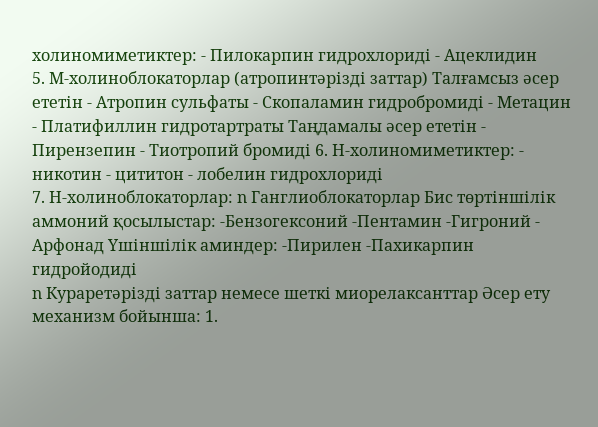холиномиметиктер: - Пилокарпин гидрохлориді - Ацеклидин
5. М-холиноблокаторлар (атропинтәрізді заттар) Талғамсыз әсер ететін - Атропин сульфаты - Скопаламин гидробромиді - Метацин - Платифиллин гидротартраты Таңдамалы әсер ететін - Пирензепин - Тиотропий бромиді 6. Н-холиномиметиктер: - никотин - цититон - лобелин гидрохлориді
7. Н-холиноблокаторлар: n Ганглиоблокаторлар Бис төртіншілік аммоний қосылыстар: -Бензогексоний -Пентамин -Гигроний - Арфонад Үшіншілік аминдер: -Пирилен -Пахикарпин гидройодиді
n Кураретәрізді заттар немесе шеткі миорелаксанттар Әсер ету механизм бойынша: 1.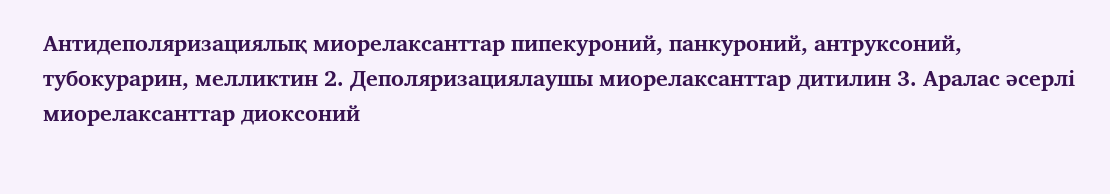Антидеполяризациялық миорелаксанттар пипекуроний, панкуроний, антруксоний, тубокурарин, мелликтин 2. Деполяризациялаушы миорелаксанттар дитилин 3. Аралас әсерлі миорелаксанттар диоксоний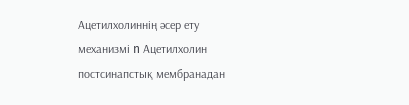Ацетилхолиннің әсер ету механизмі n Ацетилхолин постсинапстық мембранадан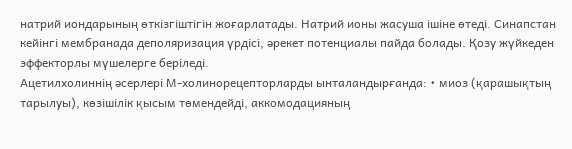натрий иондарының өткізгіштігін жоғарлатады. Натрий ионы жасуша ішіне өтеді. Синапстан кейінгі мембранада деполяризация үрдісі, әрекет потенциалы пайда болады. Қозу жүйкеден эффекторлы мүшелерге беріледі.
Ацетилхолиннің әсерлері М-холинорецепторларды ынталандырғанда: • миоз (қарашықтың тарылуы), көзішілік қысым төмендейді, аккомодацияның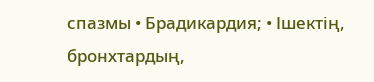спазмы • Брадикардия; • Ішектің, бронхтардың,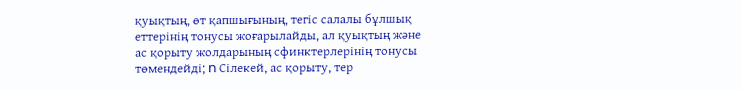қуықтың, өт қапшығының, тегіс салалы бұлшық еттерінің тонусы жоғарылайды, ал қуықтың және ас қорыту жолдарының сфинктерлерінің тонусы төмендейді; n Сілекей, ас қорыту, тер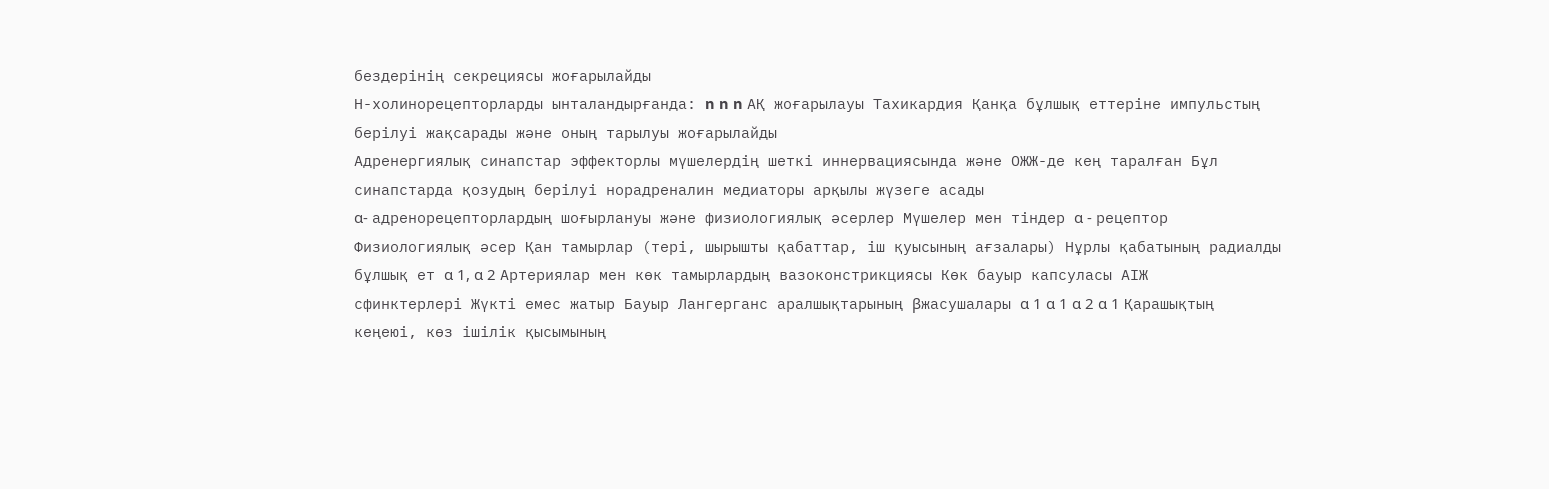бездерінің секрециясы жоғарылайды
Н-холинорецепторларды ынталандырғанда: n n n АҚ жоғарылауы Тахикардия Қанқа бұлшық еттеріне импульстың берілуі жақсарады және оның тарылуы жоғарылайды
Адренергиялық синапстар эффекторлы мүшелердің шеткі иннервациясында және ОЖЖ-де кең таралған Бұл синапстарда қозудың берілуі норадреналин медиаторы арқылы жүзеге асады
α- адренорецепторлардың шоғырлануы және физиологиялық әсерлер Мүшелер мен тіндер α - рецептор Физиологиялық әсер Қан тамырлар (тері, шырышты қабаттар, іш қуысының ағзалары) Нұрлы қабатының радиалды бұлшық ет α 1, α 2 Артериялар мен көк тамырлардың вазоконстрикциясы Көк бауыр капсуласы АІЖ сфинктерлері Жүкті емес жатыр Бауыр Лангерганс аралшықтарының βжасушалары α 1 α 1 α 2 α 1 Қарашықтың кеңеюі, көз ішілік қысымының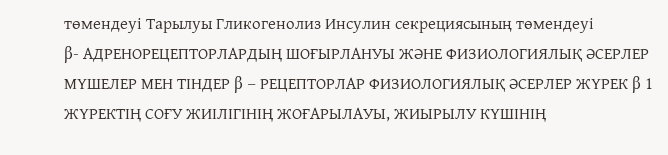төмендеуі Тарылуы Гликогенолиз Инсулин секрециясының төмендеуі
β- АДРЕНОРЕЦЕПТОРЛАРДЫҢ ШОҒЫРЛАНУЫ ЖӘНЕ ФИЗИОЛОГИЯЛЫҚ ӘСЕРЛЕР МҮШЕЛЕР МЕН ТІНДЕР β – РЕЦЕПТОРЛАР ФИЗИОЛОГИЯЛЫҚ ӘСЕРЛЕР ЖҮРЕК β 1 ЖҮРЕКТІҢ СОҒУ ЖИІЛІГІНІҢ ЖОҒАРЫЛАУЫ, ЖИЫРЫЛУ КҮШІНІҢ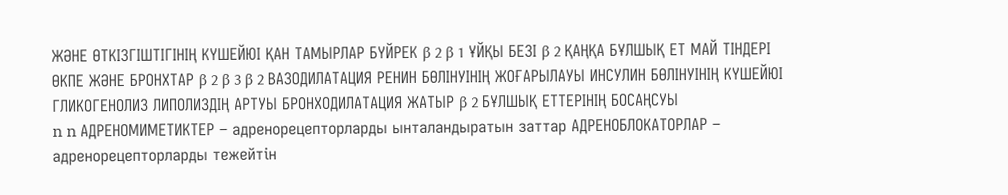ЖӘНЕ ӨТКІЗГІШТІГІНІҢ КҮШЕЙЮІ ҚАН ТАМЫРЛАР БҮЙРЕК β 2 β 1 ҰЙҚЫ БЕЗІ β 2 ҚАҢҚА БҰЛШЫҚ ЕТ МАЙ ТІНДЕРІ ӨКПЕ ЖӘНЕ БРОНХТАР β 2 β 3 β 2 ВАЗОДИЛАТАЦИЯ РЕНИН БӨЛІНУІНІҢ ЖОҒАРЫЛАУЫ ИНСУЛИН БӨЛІНУІНІҢ КҮШЕЙЮІ ГЛИКОГЕНОЛИЗ ЛИПОЛИЗДІҢ АРТУЫ БРОНХОДИЛАТАЦИЯ ЖАТЫР β 2 БҰЛШЫҚ ЕТТЕРІНІҢ БОСАҢСУЫ
n n АДРЕНОМИМЕТИКТЕР – адренорецепторларды ынталандыратын заттар АДРЕНОБЛОКАТОРЛАР – адренорецепторларды тежейтін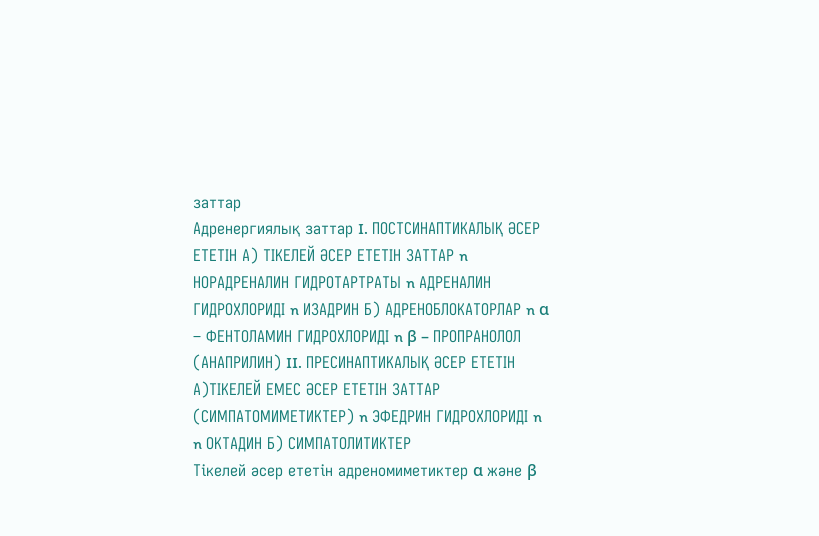заттар
Адренергиялық заттар I. ПОСТСИНАПТИКАЛЫҚ ӘСЕР ЕТЕТІН А) ТІКЕЛЕЙ ӘСЕР ЕТЕТІН ЗАТТАР n НОРАДРЕНАЛИН ГИДРОТАРТРАТЫ n АДРЕНАЛИН ГИДРОХЛОРИДІ n ИЗАДРИН Б) АДРЕНОБЛОКАТОРЛАР n α – ФЕНТOЛAМИН ГИДРОХЛОРИДІ n β – ПРОПРАНОЛОЛ (АНАПРИЛИН) II. ПРЕСИНАПТИКАЛЫҚ ӘСЕР ЕТЕТІН А)ТІКЕЛЕЙ ЕМЕС ӘСЕР ЕТЕТІН ЗАТТАР (СИМПАТОМИМЕТИКТЕР) n ЭФЕДРИН ГИДРОХЛОРИДІ n n ОКТАДИН Б) СИМПАТОЛИТИКТЕР
Тікелей әсер ететін адреномиметиктер α және β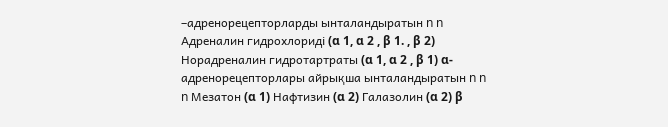–адренорецепторларды ынталандыратын n n Адреналин гидрохлориді (α 1, α 2 , β 1. , β 2) Норадреналин гидротартраты (α 1, α 2 , β 1) α-адренорецепторлары айрықша ынталандыратын n n n Мезатон (α 1) Нафтизин (α 2) Галазолин (α 2) β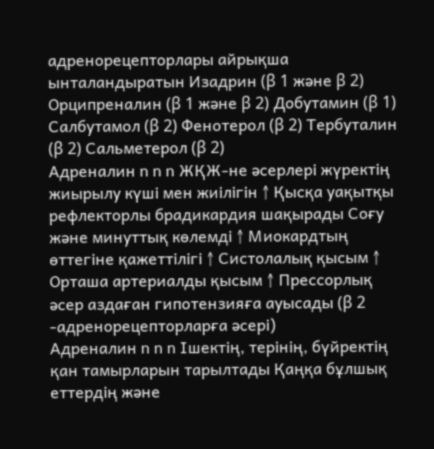адренорецепторлары айрықша ынталандыратын Изадрин (β 1 және β 2) Орципреналин (β 1 және β 2) Добутамин (β 1) Салбутамол (β 2) Фенотерол (β 2) Тербуталин (β 2) Сальметерол (β 2)
Адреналин n n n ЖҚЖ-не әсерлері жүректің жиырылу күші мен жиілігін ↑ Қысқа уақытқы рефлекторлы брадикардия шақырады Соғу және минуттық көлемді ↑ Миокардтың өттегіне қажеттілігі ↑ Систолалық қысым ↑ Орташа артериалды қысым ↑ Прессорлық әсер аздаған гипотензияға ауысады (β 2 -адренорецепторларға әсері)
Адреналин n n n Ішектің, терінің, бүйректің қан тамырларын тарылтады Қаңқа бұлшық еттердің және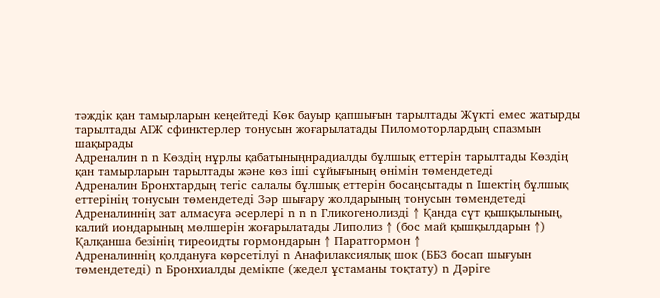тәждік қан тамырларын кеңейтеді Көк бауыр қапшығын тарылтады Жүкті емес жатырды тарылтады АІЖ сфинктерлер тонусын жоғарылатады Пиломоторлардың спазмын шақырады
Адреналин n n Көздің нұрлы қабатыныңнрадиалды бұлшық еттерін тарылтады Көздің қан тамырларын тарылтады және көз іші сұйығының өнімін төмендетеді
Адреналин Бронхтардың тегіс салалы бұлшық еттерін босаңсытады n Ішектің бұлшық еттерінің тонусын төмендетеді Зәр шығару жолдарының тонусын төмендетеді
Адреналиннің зат алмасуға әсерлері n n n Гликогенолизді ↑ Қанда сүт қышқылының, калий иондарының мөлшерін жоғарылатады Липолиз ↑ (бос май қышқылдарын ↑) Қалқанша безінің тиреоидты гормондарын ↑ Паратгормон ↑
Адреналиннің қолдануға көрсетілуі n Анафилаксиялық шок (ББЗ босап шығуын төмендетеді) n Бронхиалды демікпе (жедел ұстаманы тоқтату) n Дәріге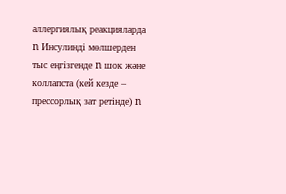аллергиялық реакцияларда n Инсулинді мөлшерден тыс еңгізгенде n шок және коллапста (кей кезде – прессорлық зат ретінде) n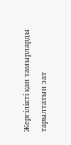Жергілікті қан тамырларды тарылтатын зат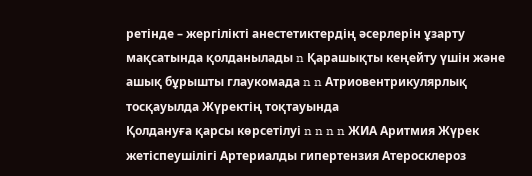ретінде – жергілікті анестетиктердің әсерлерін ұзарту мақсатында қолданылады n Қарашықты кеңейту үшін және ашық бұрышты глаукомада n n Атриовентрикулярлық тосқауылда Жүректің тоқтауында
Қолдануға қарсы көрсетілуі n n n n ЖИА Аритмия Жүрек жетіспеушілігі Артериалды гипертензия Атеросклероз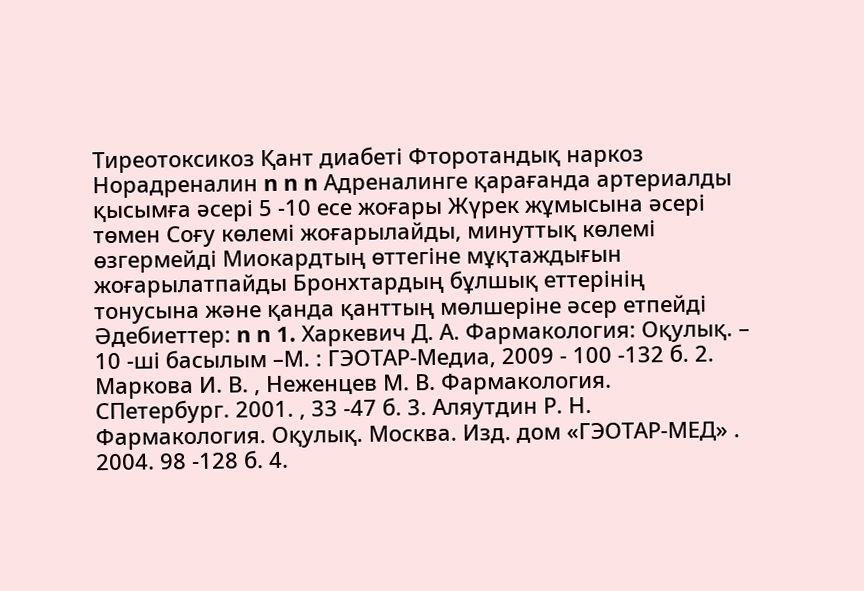Тиреотоксикоз Қант диабеті Фторотандық наркоз
Норадреналин n n n Адреналинге қарағанда артериалды қысымға әсері 5 -10 есе жоғары Жүрек жұмысына әсері төмен Соғу көлемі жоғарылайды, минуттық көлемі өзгермейді Миокардтың өттегіне мұқтаждығын жоғарылатпайды Бронхтардың бұлшық еттерінің тонусына және қанда қанттың мөлшеріне әсер етпейді
Әдебиеттер: n n 1. Харкевич Д. А. Фармакология: Оқулық. – 10 -ші басылым –М. : ГЭОТАР-Медиа, 2009 - 100 -132 б. 2. Маркова И. В. , Неженцев М. В. Фармакология. СПетербург. 2001. , 33 -47 б. 3. Аляутдин Р. Н. Фармакология. Оқулық. Москва. Изд. дом «ГЭОТАР-МЕД» . 2004. 98 -128 б. 4.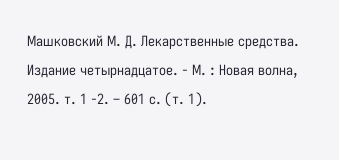Машковский М. Д. Лекарственные средства. Издание четырнадцатое. - М. : Новая волна, 2005. т. 1 -2. – 601 с. (т. 1).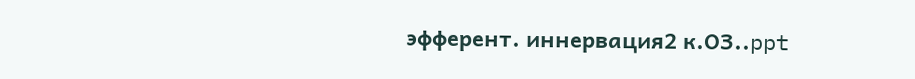эфферент. иннервация2 к.ОЗ..ppt